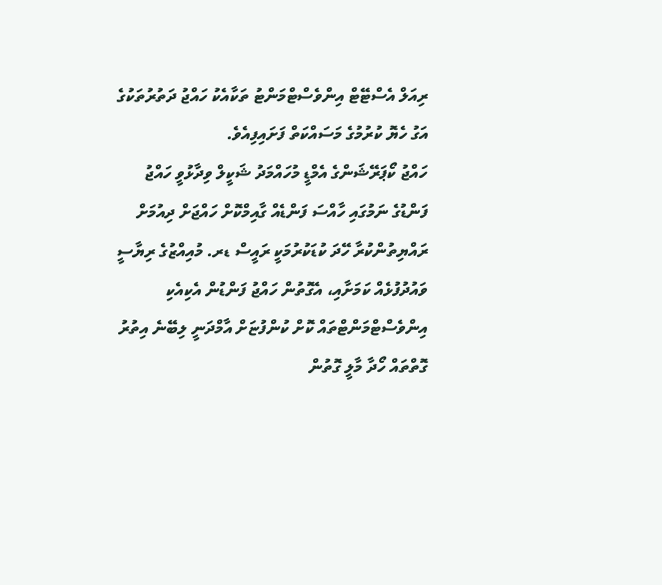ރިއަލް އެސްޓޭޓް އިންވެސްޓްމަންޓު ތަކާއެކު ހައްޖު ދަތުރުތަކުގެ އަގު ހެޔޮ ކުރުމުގެ މަސައްކަތް ފަށައިފިއެވެ.
ހައްޖު ކޯޕަރޭޝަންގެ އެމްޑީ މުހައްމަދު ޝަކީލް ވިދާޅުވީ ހައްޖު ފަންޑުގެ ނަމުގައި ހާއްސަ ފަންޑެއް ގާއިމްކޮށް ހައްޖަށް ދިއުމަށް ރައްޔިތުންކުރާ ހޭދަ ކުޑަކުރުމަކީ ރައީސް ޑރ. މުއިއްޒުގެ ރިޔާސީ ވައުދުފުޅެއް ކަމަށާއި، އެގޮތުން ހައްޖު ފަންޑުން އެކިއެކި އިންވެސްޓްމަންޓްތައް ކޮށް ކުންފުޏަށް އާމްދަނީ ލިބޭނެ އިތުރު ގޮތްތައް ހޯދާ މާލީ ގޮތުން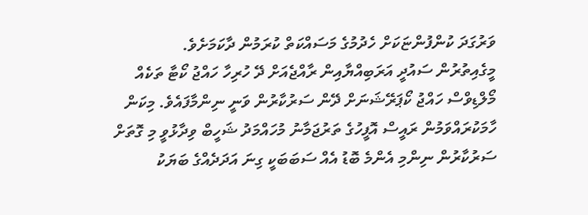ވަރުގަދަ ކުންފުންޏަކަށް ހެދުމުގެ މަސައްކަތް ކުރަމުން ދާކަމަށެވެ.
މީގެއިތުރުން ސައުދީ އަރަބިއްޔާއިން ރާއްޖެއަށް ދޭ ހުރިހާ ހައްޖު ކޯޓާ ތަކެއް މޯލްޑިވްސް ހައްޖު ކޯޕަރޭޝަނަށް ދޭން ސަރުކާރުން ވަނީ ނިންމާފައެވެ. މިކަން ހާމަކުރައްވަމުން ރައީސް އޮފީހުގެ ތަރުޖަމާނު މުހައްމަދު ޝަހީބް ވިދާޅުވީ މި ގޮތަށް ސަރުކާރުން ނިންމި އެންމެ ބޮޑު އެއް ސަބަބަކީ ގިނަ އަދަދެއްގެ ބަޔަކު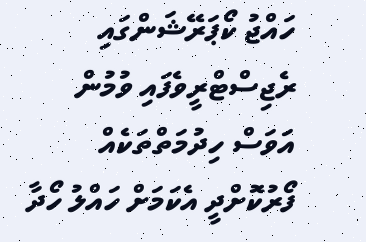ހައްޖު ކޯޕަރޭޝަންގައި ރެޖިސްޓްރީވެފައި ވުމުން އަވަސް ހިދުމަތްތަކެއް ފޯރުކޮށްދީ އެކަމަށް ހައްލު ހޯދާ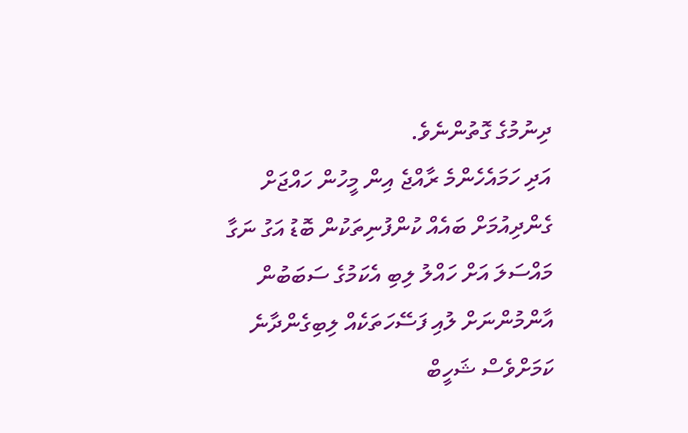ދިނުމުގެ ގޮތުންނެވެ.
އަދި ހަމައެހެންމެ ރާއްޖެ އިން މީހުން ހައްޖަށް ގެންދިއުމަށް ބައެއް ކުންފުނިތަކުން ބޮޑު އަގު ނަގާ މައްސަލަ އަށް ހައްލު ލިބި އެކަމުގެ ސަބަބުން އާންމުންނަށް ލުއި ފަސޭހަތަކެއް ލިބިގެންދާނެ ކަމަށްވެސް ޝަހީބް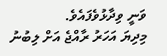ވަނީ ވިދާޅުވެފައެވެ.
މިދިޔަ އަހަރު ރާއްޖެ އަށް ލިބުނު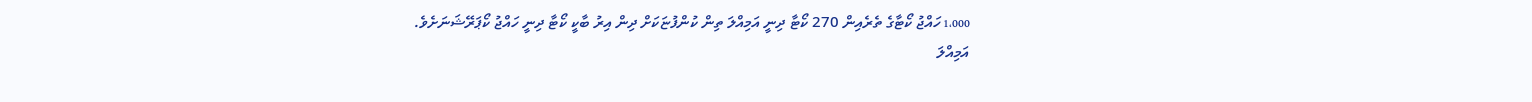1،000 ހައްޖު ކޯޓާގެ ތެރެއިން 270 ކޯޓާ ދިނީ އަމިއްލަ ތިން ކުންފުޏަކަށް ދިން އިރު ބާކީ ކޯޓާ ދިނީ ހައްޖު ކޯޕަރޭޝަނަށެވެ.
އަމިއްލަ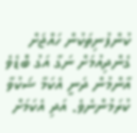ކުންފުނިތަކުން ހައްޖަށް ގެންދިއުމަށް ނަގާ އަގު ބޮޑެވެ އާންމުން ދަނީ އެކަމާ ޝަކުވާ ކުރަމުންނެވެ. އަދި އެކަމަށް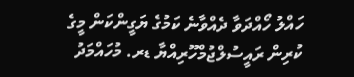ހައްލު ހޯއްދަވާ ދެއްވާނެ ކަމުގެ ޔަގީންކަން މީގެ ކުރިން ރައީސުލްޖުމްހޫރިއްޔާ ޑރ. މުހައްމަދު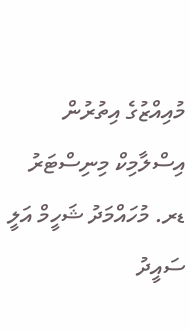މުއިއްޒުގެ އިތުރުން އިސްލާމިކް މިނިސްޓަރު ޑރ. މުހައްމަދު ޝަހީމް އަލީ ސައީދު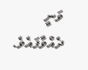ވަނީ ދެއްވާފައެވެ.